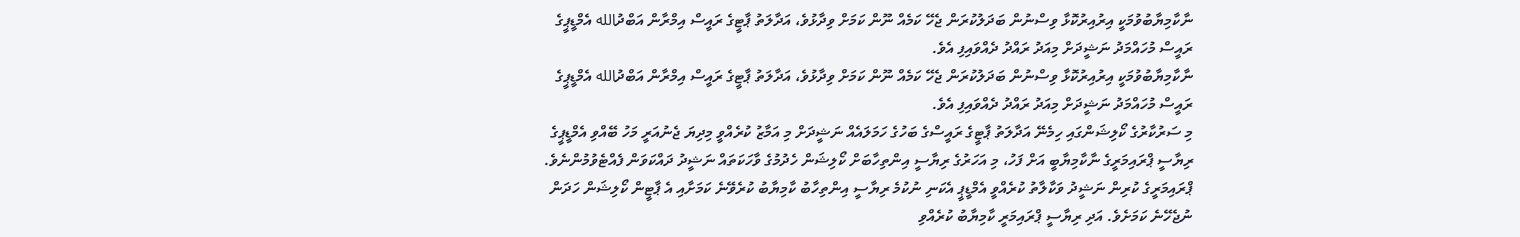ނާކާމިޔާބުވުމަކީ އިރުއިރުކޮޅާ ވިސްނުން ބަދަލުކުރަން ޖެހޭ ކަމެއް ނޫން ކަމަށް ވިދާޅުވެ، އަދާލަތު ޕާޓީގެ ރައީސް އިމްރާން އަބްދުالله އެމްޑީޕީގެ ރައީސް މުހައްމަދު ނަޝީދަށް މިއަދު ރައްދު ދެއްވައިފި އެވެ.
ނާކާމިޔާބުވުމަކީ އިރުއިރުކޮޅާ ވިސްނުން ބަދަލުކުރަން ޖެހޭ ކަމެއް ނޫން ކަމަށް ވިދާޅުވެ، އަދާލަތު ޕާޓީގެ ރައީސް އިމްރާން އަބްދުالله އެމްޑީޕީގެ ރައީސް މުހައްމަދު ނަޝީދަށް މިއަދު ރައްދު ދެއްވައިފި އެވެ.
މި ސަރުކާރުގެ ކޯލިޝަންގައި ހިމެނޭ އަދާލަތު ޕާޓީގެ ރައީސްގެ ބަހުގެ ހަމަލައެއް ނަޝީދަށް މި އަމާޒު ކުރެއްވީ މިދިޔަ ޖެނުއަރީ މަހު ބޭއްވި އެމްޑީޕީގެ ރިޔާސީ ޕްރައިމަރީގެ ނާކާމިޔާބީ އަށް ފަހު، މި އަހަރުގެ ރިޔާސީ އިންތިހާބަށް ކޯލިޝަން ހެދުމުގެ ވާހަކަތައް ނަޝީދު ދައްކަވަން ފެއްޓެވުމުންނެވެ.
ޕްރައިމަރީގެ ކުރިން ނަޝީދު ވަކާލާތު ކުރެއްވީ އެމްޑީޕީ އެކަނި ނުކުމެ ރިޔާސީ އިންތިހާބު ކާމިޔާބު ކުރެވޭނެ ކަމަށާއި އެ ޕާޓީން ކޯލިޝަން ހަދަން ނުޖެހޭނެ ކަމަށެވެ. އަދި ރިޔާސީ ޕްރައިމަރީ ކާމިޔާބު ކުރެއްވި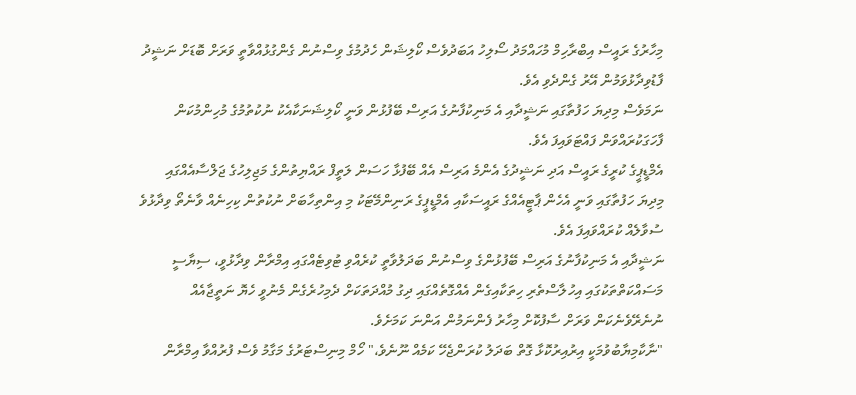މިހާރުގެ ރައީސް އިބްރާހިމް މުހައްމަދު ސޯލިހު އަބަދުވެސް ކޯލިޝަން ހެދުމުގެ ވިސްނުން ގެންގުޅުއްވާތީ ވަރަށް ބޮޑަށް ނަޝީދު ފާޑުވިދާޅުވަމުން އޭރު ގެންދެވި އެވެ.
ނަމަވެސް މިދިޔަ ހަފުތާގައި ނަޝީދާއި އެ މަނިކުފާނުގެ އަރިސް ބޭފުޅުން ވަނީ ކޯލިޝަނަކާއެކު ނުކުތުމުގެ މުހިންމުކަން ފާހަގަކުރައްވަން ފައްޓަވައިފަ އެވެ.
އެމްޑީޕީގެ ކުރީގެ ރައީސް އަދި ނަޝީދުގެ އެންމެ އަރިސް އެއް ބޭފުޅާ ހަސަން ލަތީފް ރައްޔިތުންގެ މަޖިލިހުގެ ޖަލްސާއެއްގައި މިދިޔަ ހަފުތާގައި ވަނީ އެހެން ޕާޓީއެއްގެ ރައީސަކާއި އެމްޑީޕީގެ ރަނިންމޭޓަކު މި އިންތިހާބަށް ނުކުތުން ކިހިނެއް ވާނެތޯ ވިދާޅުވެ ސުވާލެއް ކުރައްވައިފަ އެވެ.
ނަޝީދާއި އެ މަނިކުފާނުގެ އަރިސް ބޭފުޅުންގެ ވިސްނުން ބަދަލުވާތީ ކުރެއްވި ޓުވިޓެއްގައި އިމްރާން ވިދާޅުވީ، ސިޔާސީ މަސައްކަތްތަކުގައި އިހުލާސްތެރި ހިތަކާއިގެން އެއްގޮތެއްގައި ދިގު މުއްދަތަކަށް ދެމިހުރެގެން މެނުވީ ހެޔޮ ނަތީޖާއެއް ނުނެރޭވެނެކަން ވަރަށް ސާފުކޮށް މިހާރު ފެންނަމުން އަންނަ ކަމަށެވެ.
"ނާކާމިޔާބުވުމަކީ އިރުއިރުކޮޅާ ގޮތް ބަދަލު ކުރަންޖެހޭ ކަމެއް ނޫނެވެ،" ހޯމް މިނިސްޓަރުގެ މަގާމު ވެސް ފުރުއްވާ އިމްރާން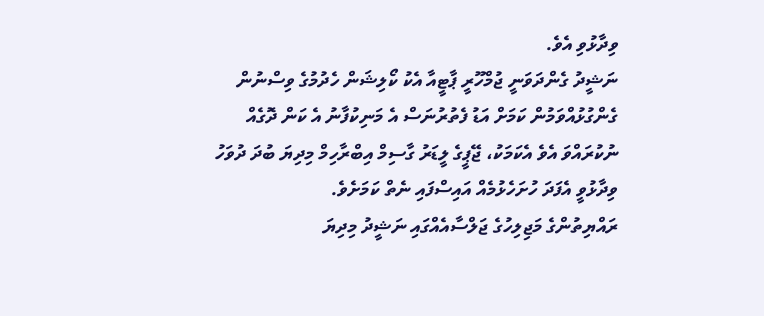ވިދާޅުވި އެވެ.
ނަޝީދު ގެންދަވަނީ ޖުމްހޫރީ ޕާޓީއާ އެކު ކޯލިޝަން ހެދުމުގެ ވިސްނުން ގެންގުޅުއްވަމުން ކަމަށް އަޑު ފެތުރުނަސް އެ މަނިކުފާނު އެ ކަން ދޮގެއް ނުކުރައްވަ އެވެ އެކަމަކު، ޖޭޕީގެ ލީޑަރު ގާސިމް އިބްރާހިމް މިދިޔަ ބުދަ ދުވަހު ވިދާޅުވީ އެފަދަ ހުށަހެޅުމެއް އައިސްފައި ނެތް ކަމަށެވެ.
ރައްޔިތުންގެ މަޖިލިހުގެ ޖަލްސާއެއްގައި ނަޝީދު މިދިޔަ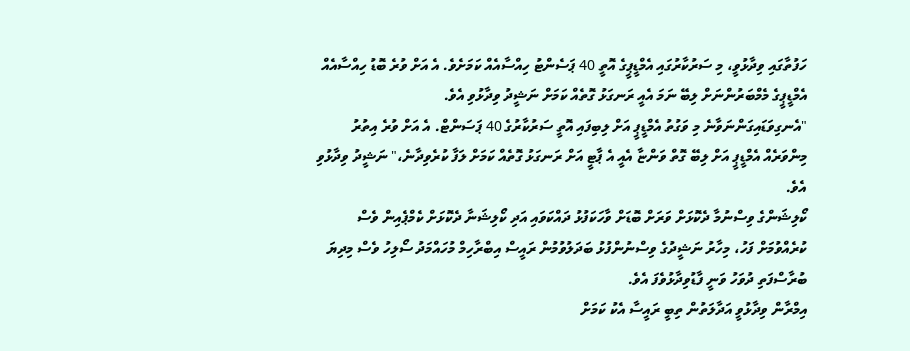ހަފުތާގައި ވިދާޅުވީ، މި ސަރުކާރުގައި އެމްޑީޕީގެ އޮތީ 40 ޕަސެންޓު ހިއްސާއެއް ކަމަށެވެ. އެ އަށް ވުރެ ބޮޑު ހިއްސާއެއް އެމްޑީޕީގެ މެމްބަރުންނަށް ލިބޭ ނަމަ އެއީ ރަނގަޅު ގޮތެއް ކަމަށް ނަޝީދު ވިދާޅުވި އެވެ.
"އެނގިވަޑައިގަންނަވާނެ މި ވަގުތު އެމްޑީޕީ އަށް ލިބިފައި އޮތީ ސަރުކާރުގެ 40 ޕަސަންޓް. އެ އަށް ވުރެ އިތުރު މިންވަރެއް އެމްޑީޕީ އަށް ލިބޭ ގޮތް ވަންޏާ އެއީ އެ ޕާޓީ އަށް ރަނގަޅު ގޮތެއް ކަމަށް ލަފާ ކުރެވިދާނެ،" ނަޝީދު ވިދާޅުވި އެވެ.
ކޯލިޝަންގެ ވިސްނުމާ ދެކޮޅަށް ވަރަށް ބޮޑަށް ވާހަކަފުޅު ދައްކަވައި އަދި ކޯލިޝަނާ ދެކޮޅަށް ކެމްޕެއިން ވެސް ކުރެއްވުމަށް ފަހު، މިހާރު ނަޝީދުގެ ވިސްނުންފުޅު ބަދަލުވުމުން ރައީސް އިބްރާހިމް މުހައްމަދު ސޯލިހު ވެސް މިދިޔަ ބުރާސްފަތި ދުވަހު ވަނީ ފާޑުވިދާޅުވެފަ އެވެ.
އިމްރާން ވިދާޅުވީ އަދާލަތުން ތިބީ ރައީސާ އެކު ކަމަށް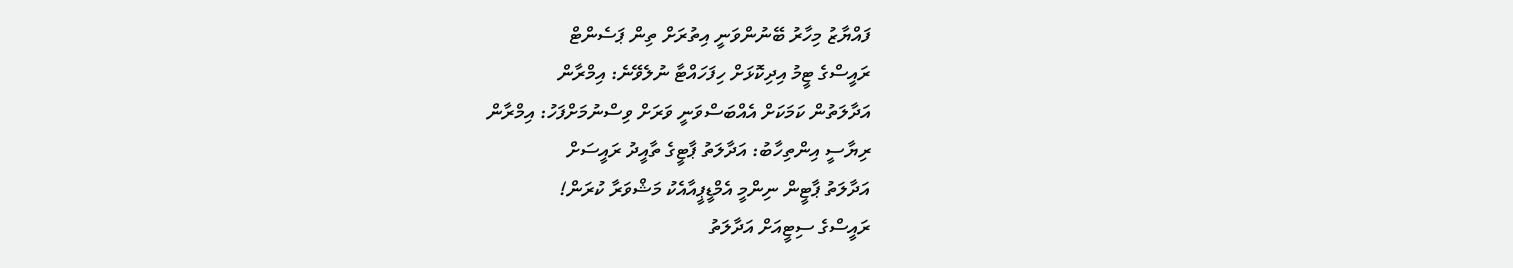ފައްޔާޒު މިހާރު ބޭނުންވަނީ އިތުރަށް ތިން ޕަސެންޓް
ރައީސްގެ ޓީމު އިދިކޮޅަށް ހިފަހައްޓާ ނުލެވޭނެ: އިމްރާން
އަދާލަތުން ކަމަކަށް އެއްބަސްވަނީ ވަރަށް ވިސްނުމަށްފަހު: އިމްރާން
ރިޔާސީ އިންތިހާބު: އަދާލަތު ޕާޓީގެ ތާއީދު ރައީސަށް
އަދާލަތު ޕާޓީން ނިންމީ އެމްޑީޕީއާއެކު މަޝްވަރާ ކުރަން!
ރައީސްގެ ސިޓީއަށް އަދާލަތު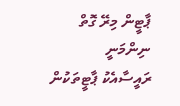ޕާޓީން މިރޭ ގޮތް ނިންމަނީ
ރައީސާއެކު ޕާޓީތަކުން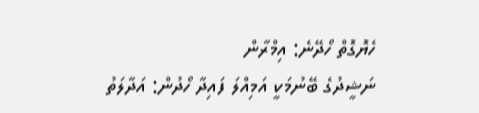ހެޔޮގޮތް ހޯދޭނެ: އިމްރާން
ނަޝީދުގެ ބޭނުމަކީ އަމިއްލަ ފައިދާ ހޯދުން: އަދާލަތު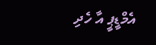އެމްޑީޕީ އާ ހެދި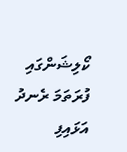ކޯލިޝަންގައި ފުރަތަމަ ރެނދު އަޅައިފި